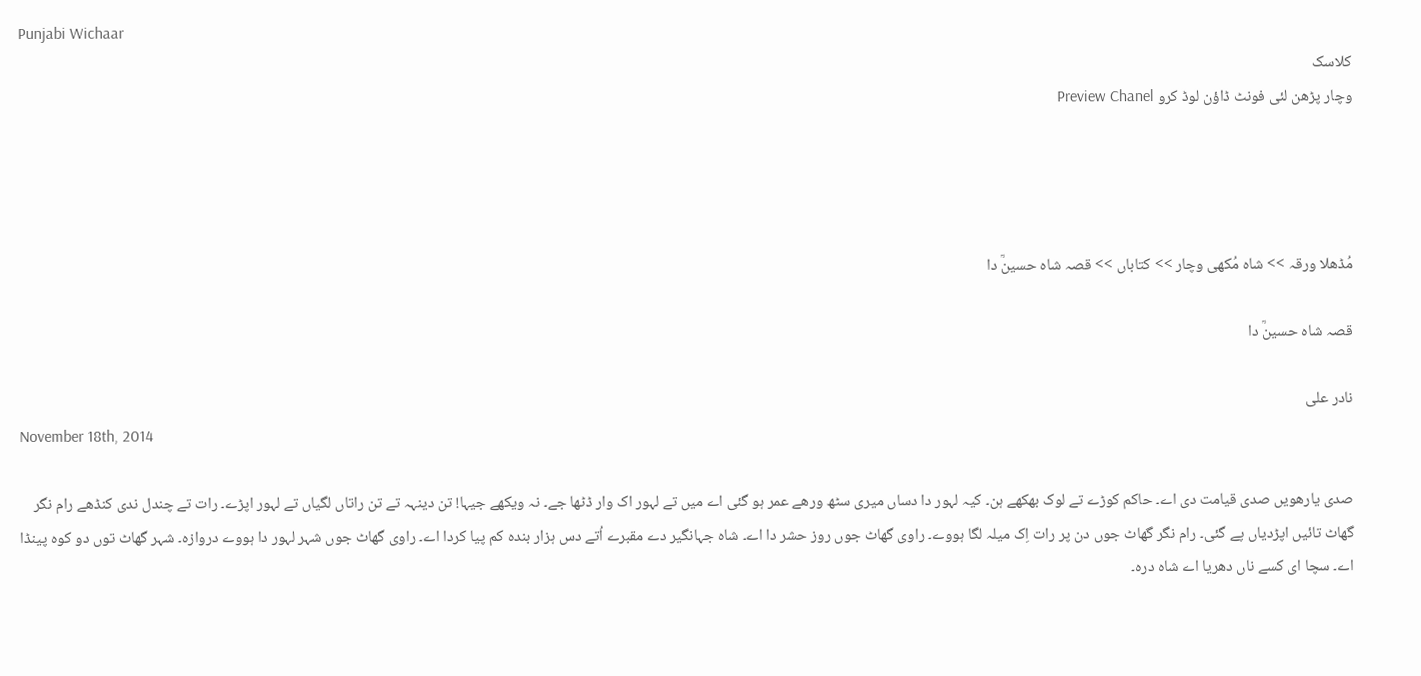Punjabi Wichaar
کلاسک
وچار پڑھن لئی فونٹ ڈاؤن لوڈ کرو Preview Chanel




مُڈھلا ورقہ >> شاہ مُکھی وچار >> کتاباں >> قصہ شاہ حسینؒ دا

قصہ شاہ حسینؒ دا

نادر علی
November 18th, 2014

صدی یارھویں صدی قیامت دی اے۔ حاکم کوڑے تے لوک بھکھے ہن۔ کیہ لہور دا دساں میری سٹھ ورھے عمر ہو گئی اے میں تے لہور اک وار ڈٹھا جے۔ نہ ویکھے جیہا! تن دینہہ تے تن راتاں لگیاں تے لہور اپڑے۔ رات تے چندل ندی کنڈھے رام نگر گھاٹ تائیں اپڑدیاں پے گئی۔ رام نگر گھاٹ جوں دن پر رات اِک میلہ لگا ہووے۔ راوی گھاٹ جوں روز حشر دا اے۔ شاہ جہانگیر دے مقبرے اُتے دس ہزار بندہ کم پیا کردا اے۔ راوی گھاٹ جوں شہر لہور دا ہووے دروازہ۔ شہر گھاٹ توں دو کوہ پینڈا اے۔ سچا ای کسے ناں دھریا اے شاہ درہ۔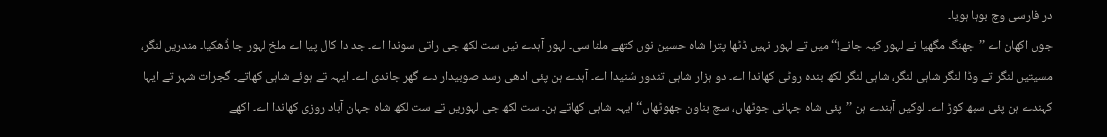در فارسی وچ بوہا ہویا۔
جوں اکھان اے ’’جھنگ مگھیا نے لہور کیہ جانے!‘‘ میں تے لہور نہیں ڈٹھا پترا شاہ حسین نوں کتھے ملنا سی۔ لہور آہدے نیں ست لکھ جی راتی سوندا اے۔ جد دا کال پیا اے ملخ لہور جا ڈُھکیا۔ مندریں لنگر، مسیتیں لنگر تے وڈا لنگر شاہی لنگر، شاہی لنگر لکھ بندہ روٹی کھاندا اے۔ دو ہزار شاہی تندور سُنیدا اے۔ آہدے ہن پئی ادھی رسد صوبیدار دے گھر جاندی اے۔ ایہہ تے ہوئے شاہی کھاتے۔ گجرات شہر تے ایہا کہندے ہن پئی سبھ کوڑ اے۔ لوکیں آہندے ہن ’’پئی شاہ جہانی جوٹھاں، سچ بناون جھوٹھاں‘‘ ایہہ شاہی کھاتے ہن۔ ست لکھ جی لہوریں تے ست لکھ شاہ جہان آباد روزی کھاندا اے۔ اکھے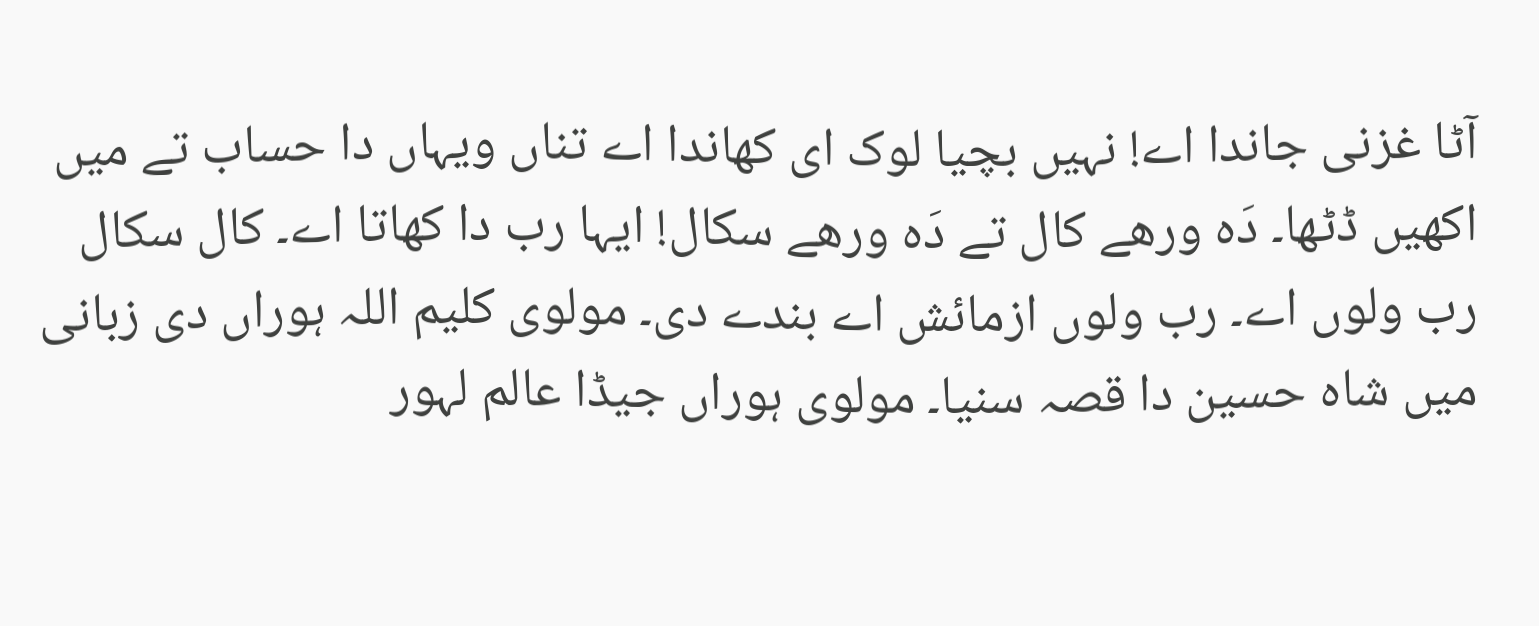آٹا غزنی جاندا اے! نہیں بچیا لوک ای کھاندا اے تناں ویہاں دا حساب تے میں اکھیں ڈٹھا۔ دَہ ورھے کال تے دَہ ورھے سکال! ایہا رب دا کھاتا اے۔ کال سکال رب ولوں اے۔ رب ولوں ازمائش اے بندے دی۔ مولوی کلیم اللہ ہوراں دی زبانی میں شاہ حسین دا قصہ سنیا۔ مولوی ہوراں جیڈا عالم لہور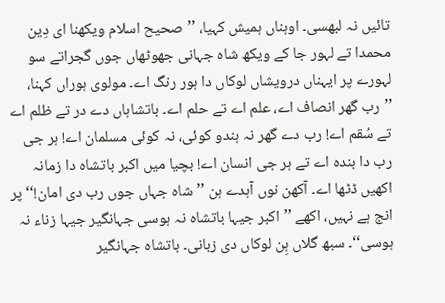تائیں نہ لبھسی۔ اوہناں ہمیش کہیا، ’’صحیح اسلام ویکھنا ای دِین محمدا تے لہور جا کے ویکھ شاہ جہانی جھوٹھاں جوں گجراتے سو لہورے پر ایہناں درویشاں لوکاں دا ہور رنگ اے۔ مولوی ہوراں کہنا، ’’رب گھر انصاف اے، علم اے تے حلم اے۔ باتشاہاں دے در تے ظلم اے تے سُقم اے! رب دے گھر نہ ہندو کوئی، نہ کوئی مسلمان اے! ہر جی رب دا بندہ اے تے ہر جی انسان اے! بچیا میں اکبر باتشاہ دا زمانہ اکھیں ڈٹھا اے۔ آکھن نوں آہدے ہن ’’شاہ جہاں جوں رب دی امان!‘‘ پر انج ہے نہیں، اکھے ’’اکبر جیہا باتشاہ نہ ہوسی جہانگیر جیہا زناء نہ ہوسی‘‘۔ سبھ گلاں ہِن لوکاں دی زبانی۔ باتشاہ جہانگیر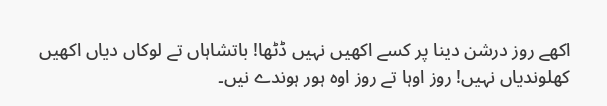اکھے روز درشن دینا پر کسے اکھیں نہیں ڈٹھا! باتشاہاں تے لوکاں دیاں اکھیں کھلوندیاں نہیں! روز اوہا تے روز اوہ ہور ہوندے نیں۔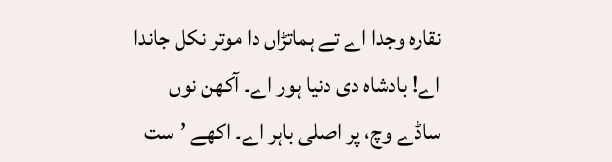نقارہ وجدا اے تے ہماتڑاں دا موتر نکل جاندا اے! بادشاہ دی دنیا ہور اے۔ آکھن نوں ساڈے وچ، پر اصلی باہر اے۔ اکھے ’ست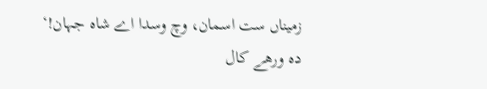زمیناں ست اسمان، وچ وسدا اے شاہ جہان!‘ دہ ورھے کال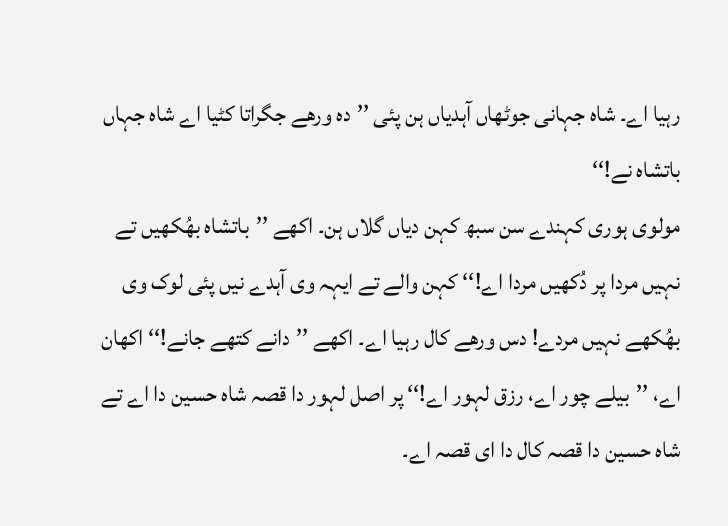رہیا اے۔ شاہ جہانی جوٹھاں آہدیاں ہن پئی ’’دہ ورھے جگراتا کٹیا اے شاہ جہاں باتشاہ نے!‘‘
مولوی ہوری کہندے سن سبھ کہن دیاں گلاں ہن۔ اکھے ’’باتشاہ بھُکھیں تے نہیں مردا پر دُکھیں مردا اے!‘‘ کہن والے تے ایہہ وی آہدے نیں پئی لوک وی بھُکھے نہیں مردے! دس ورھے کال رہیا اے۔ اکھے ’’دانے کتھے جانے!‘‘ اکھان اے، ’’بیلے چور اے، رزق لہور اے!‘‘ پر اصل لہور دا قصہ شاہ حسین دا اے تے شاہ حسین دا قصہ کال دا ای قصہ اے۔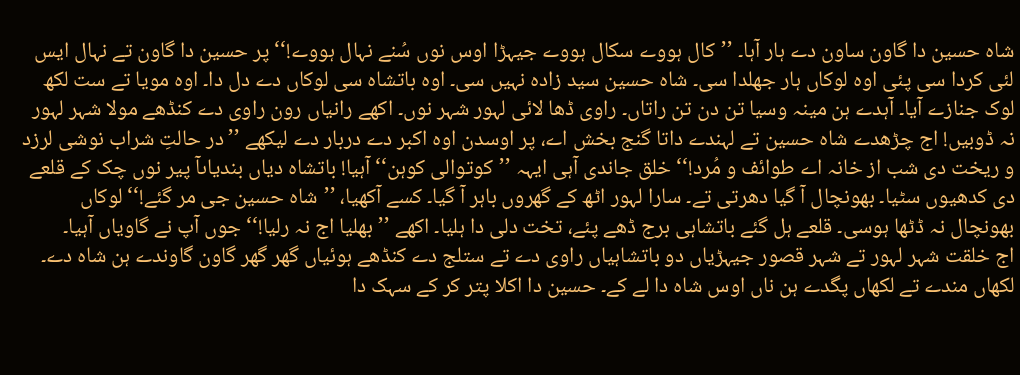شاہ حسین دا گاون ساون دے ہار آہا۔ ’’کال ہووے سکال ہووے جیہڑا اوس نوں سُنے نہال ہووے!‘‘ پر حسین دا گاون تے نہال ایس لئی کردا سی پئی اوہ لوکاں ہار جھلدا سی۔ شاہ حسین سید زادہ نہیں سی۔ اوہ باتشاہ سی لوکاں دے دل دا۔ اوہ مویا تے ست لکھ لوک جنازے آیا۔ آہدے ہن مینہ وسیا تن دن تن راتاں۔ راوی ڈھا لائی لہور شہر نوں۔ اکھے رانیاں رون راوی دے کنڈھے مولا شہر لہور نہ ڈوبیں! اج چڑھدے شاہ حسین تے لہندے داتا گنج بخش اے، پر اوسدن اوہ اکبر دے دربار دے لیکھے ’’در حالتِ شراب نوشی لرزد و ریخت دی شب از خانہ اے طوائف و مُرد!‘‘ خلق جاندی آہی ایہہ ’’کوتوالی کوہن‘‘ آہیا! باتشاہ دیاں بندیاںآ پیر نوں چک کے قلعے دی کدھیوں سٹیا۔ بھونچال آ گیا دھرتی تے۔ سارا لہور اٹھ کے گھروں باہر آ گیا۔ کسے آکھیا، ’’شاہ حسین جی مر گئے!‘‘ لوکاں بھونچال نہ ڈٹھا ہوسی۔ قلعے ہل گئے باتشاہی برج ڈھے پئے، تخت دلی دا ہلیا۔ اکھے ’’بھلیا اج نہ رلیا!‘‘ جوں آپ نے گاویاں آہیا۔
اج خلقت شہر لہور تے شہر قصور جیہڑیاں دو باتشاہیاں راوی دے تے ستلج دے کنڈھے ہوئیاں گھر گھر گاون گاوندے ہن شاہ دے۔ لکھاں مندے تے لکھاں پگدے ہن ناں اوس شاہ دا لے کے۔ حسین دا اکلا پتر کر کے سہک دا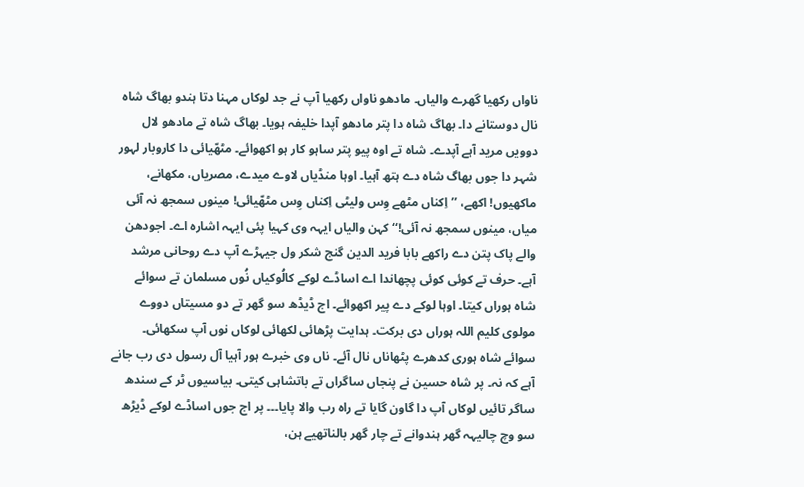ناواں رکھیا گھرے والیاں۔ مادھو ناواں رکھیا آپ نے جد لوکاں مہنا دتا ہندو بھاگ شاہ نال دوستانے دا۔ بھاگ شاہ دا پتر مادھو آپدا خلیفہ ہویا۔ بھاگ شاہ تے مادھو لال دوویں مرید آہے آپدے۔ شاہ تے اوہ پیو پتر ساہو کار ہو اکھوائے۔ مٹھّیائی دا کاروبار لہور شہر دا جوں بھاگ شاہ دے ہتھ آہیا۔ اوہا منڈیاں لاوے میدے، مصریاں، مکھانے، ماکھیوں! اکھے، ’’اِکناں مٹھے وِس ولیٹی اِکناں وِس مٹھّیائی! مینوں سمجھ نہ آئی میاں، مینوں سمجھ نہ آئی!‘‘ کہن والیاں ایہہ وی کہیا پئی ایہہ اشارہ اے۔ اجودھن والے پاک پتن دے راکھے بابا فرید الدین گنج شکر ول جیہڑے آپ دے روحانی مرشد آہے۔ حرف تے کوئی کوئی پچھاندا اے اساڈے لوکے کالُوکیاں نُوں مسلمان تے سوائے شاہ ہوراں کیتا۔ اوہا لوکے دے پیر اکھوائے۔ اج ڈیڈھ سو گھر تے دو مسیتاں دووے مولوی کلیم اللہ ہوراں دی برکت۔ ہدایت پڑھائی لکھائی لوکاں نوں آپ سکھائی۔ سوائے شاہ ہوری کدھرے پٹھاناں نال آئے۔ ناں وی خبرے ہور آہیا آل رسول دی رب جانے آہے کہ نہ۔ پر شاہ حسین نے پنجاں ساگراں تے باتشاہی کیتی۔ بیاسیوں ٹر کے سندھ ساگر تائیں لوکاں آپ دا گاون گایا تے راہ رب والا پایا۔۔۔ پر اج جوں اساڈے لوکے ڈیڑھ سو وچ چالیہہ گھر ہندوانے تے چار گھر بالناتھیے ہن،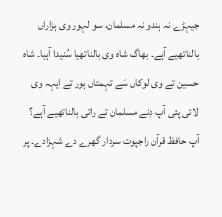جیہڑے نہ ہندو نہ مسلمان، سو لہور وی ہزاراں بالناتھیے آہے۔ بھاگ شاہ وی بالناتھیا سُنیدا آہیا۔ شاہ حسین تے وی لوکاں سَے تہمتاں ہور تے ایہہ وی لائی پئی آپ دِنے مسلمان تے راتی بالناتھیے آہے؟ آپ حافظ قرآن راجپوت سردار گھرے دے شہزادے۔ پر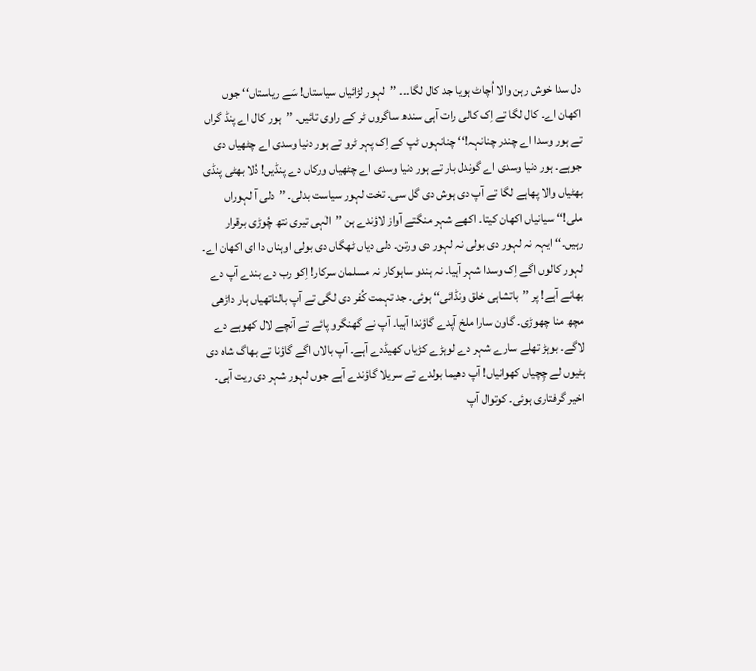دل سدا خوش رہن والا اُچاٹ ہویا جد کال لگا۔۔۔ ’’لہور لڑائیاں سیاستاں! سَے ریاستاں‘‘ جوں اکھان اے۔ کال لگا تے اِک کالی رات آہی سندھ ساگروں ٹر کے راوی تائیں۔ ’’ہور کال اے پنڈ گراں تے ہور وسدا اے چندر چنانہہ!‘‘ چنانہوں ٹپ کے اِک پہر ٹرو تے ہور دنیا وسدی اے چٹھیاں دی جوہے۔ ہور دنیا وسدی اے گوندل بار تے ہور دنیا وسدی اے چٹھیاں ورکاں دے پنڈیں! دُلا بھٹی پنڈی بھٹیاں والا پھاہے لگا تے آپ دی ہوش دی گل سی۔ تخت لہور سیاست بدلی۔ ’’دلی آ لہوراں ملی!‘‘ سیانیاں اکھان کیتا۔ اکھے شہر منگتے آواز لاؤندے ہن ’’الٰہی تیری نتھ چُوڑی برقرار رہیں۔‘‘ ایہہ نہ لہور دی بولی نہ لہور دی ورتن۔ دلی دیاں ٹھگاں دی بولی اوہناں دا ای اکھان اے۔ لہور کالوں اگے اِک وسدا شہر آہیا۔ نہ ہندو ساہوکار نہ مسلمان سرکار! اِکو رب دے بندے آپ دے بھانے آہے! پر ’’باتشاہی خلق ونڈائی‘‘ ہوئی۔ جد تہمت کُفر دی لگی تے آپ بالناتھیاں ہار داڑھی مچھ منا چھوڑی۔ گاون سارا ملخ آپدے گاؤندا آہیا۔ آپ نے گھنگرو پائے تے آنچے لال کھوہے دے لاگے۔ بوہڑ تھلے سارے شہر دے لوہڑے کڑیاں کھیڈدے آہے۔ آپ بالاں اگے گاؤنا تے بھاگ شاہ دی ہٹیوں لے چِچیاں کھوانیاں! آپ دھیما بولدے تے سریلا گاؤندے آہے جوں لہور شہر دی ریت آہی۔
اخیر گرفتاری ہوئی۔ کوتوال آپ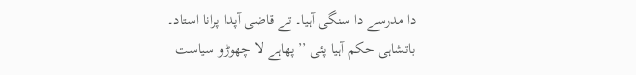دا مدرسے دا سنگی آہیا۔ تے قاضی آپدا پرانا استاد۔ باتشاہی حکم آہیا پئی ’’پھاہے لا چھوڑو سیاست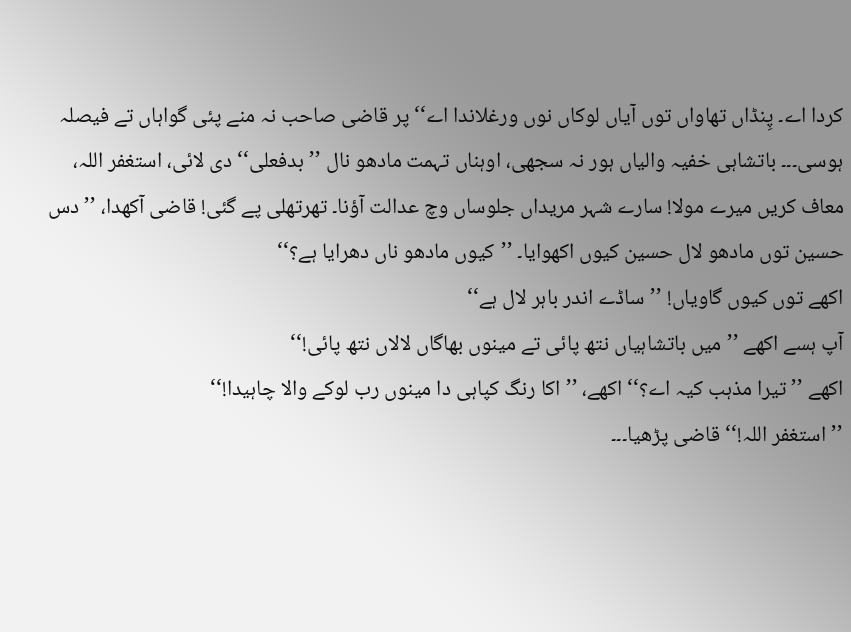کردا اے۔ پِنڈاں تھاواں توں آیاں لوکاں نوں ورغلاندا اے‘‘ پر قاضی صاحب نہ منے پئی گواہاں تے فیصلہ ہوسی۔۔۔ باتشاہی خفیہ والیاں ہور نہ سجھی، اوہناں تہمت مادھو نال ’’بدفعلی‘‘ دی لائی، استغفر اللہ، معاف کریں میرے مولا! سارے شہر مریداں جلوساں وچ عدالت آؤنا۔ تھرتھلی پے گئی! قاضی آکھدا، ’’دس حسین توں مادھو لال حسین کیوں اکھوایا۔ ’’کیوں مادھو ناں دھرایا ہے؟‘‘
اکھے توں کیوں گاویاں! ’’ساڈے اندر باہر لال ہے‘‘
آپ ہسے اکھے ’’میں باتشاہیاں نتھ پائی تے مینوں بھاگاں لالاں نتھ پائی!‘‘
اکھے ’’تیرا مذہب کیہ اے؟‘‘ اکھے، ’’اکا رنگ کپاہی دا مینوں رب لوکے والا چاہیدا!‘‘
’’استغفر اللہ!‘‘ قاضی پڑھیا۔۔۔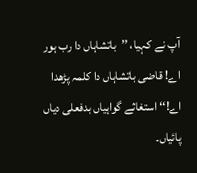آپ نے کہیا، ’’باتشاہاں دا رب ہور اے! قاضی باتشاہاں دا کلمہ پڑھدا اے!‘‘ استغاثے گواہیاں بدفعلی دیاں پائیاں۔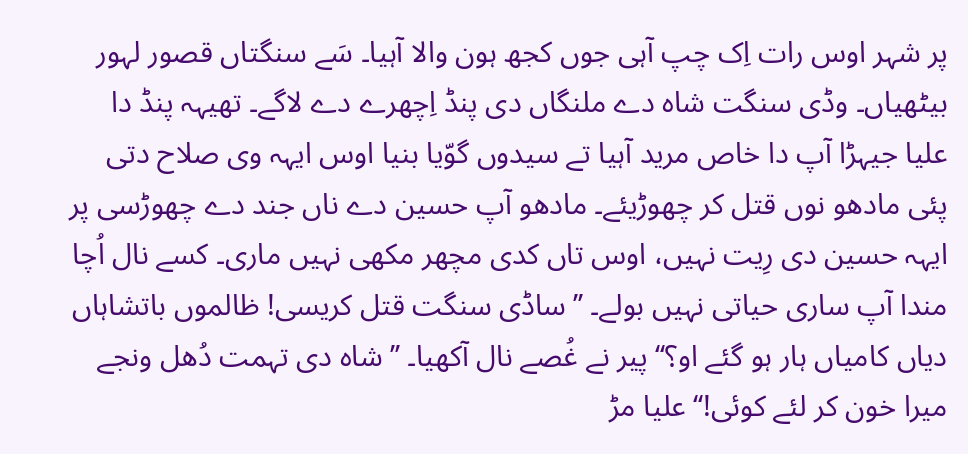پر شہر اوس رات اِک چپ آہی جوں کجھ ہون والا آہیا۔ سَے سنگتاں قصور لہور بیٹھیاں۔ وڈی سنگت شاہ دے ملنگاں دی پنڈ اِچھرے دے لاگے۔ تھیہہ پنڈ دا علیا جیہڑا آپ دا خاص مرید آہیا تے سیدوں گوّیا بنیا اوس ایہہ وی صلاح دتی پئی مادھو نوں قتل کر چھوڑیئے۔ مادھو آپ حسین دے ناں جند دے چھوڑسی پر ایہہ حسین دی رِیت نہیں، اوس تاں کدی مچھر مکھی نہیں ماری۔ کسے نال اُچا مندا آپ ساری حیاتی نہیں بولے۔ ’’ساڈی سنگت قتل کریسی! ظالموں باتشاہاں دیاں کامیاں ہار ہو گئے او؟‘‘ پیر نے غُصے نال آکھیا۔ ’’شاہ دی تہمت دُھل ونجے میرا خون کر لئے کوئی!‘‘ علیا مڑ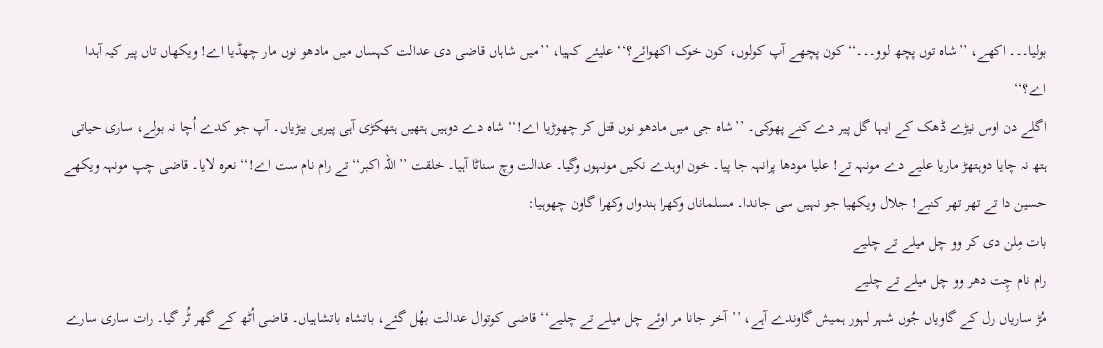بولیا۔۔۔ اکھے، ’’شاہ توں پچھ لوو۔۔۔‘‘ کون پچھے آپ کولوں، کون خوک اکھوائے؟‘‘ علیئے کہیا، ’’میں شاہاں قاضی دی عدالت کہساں میں مادھو نوں مار چھڈیا اے! ویکھاں تاں پیر کیہ آہدا اے؟‘‘
اگلے دن اوس نیڑے ڈھک کے ایہا گل پیر دے کنے پھوکی۔ ’’شاہ جی میں مادھو نوں قتل کر چھوڑیا اے!‘‘ شاہ دے دوہیں ہتھیں ہتھکڑی آہی پیریں بیڑیاں۔ آپ جو کدے اُچا نہ بولے، ساری حیاتی ہتھ نہ چایا دوہتھڑ ماریا علیے دے مونہہ تے! علیا مودھا پرانہہ جا پیا۔ خون اوہدے نکیں مونہوں وگیا۔ عدالت وچ سناٹا آہیا۔ خلقت ’’اللہ اکبر‘‘ تے رام نام ست اے!‘‘ نعرہ لایا۔ قاضی چپ مونہہ ویکھے حسین دا تے تھر تھر کنبے! جلال ویکھیا جو نہیں سی جاندا۔ مسلماناں وکھرا ہندواں وکھرا گاون چھوہیا:
بات مِلن دی کر وو چل میلے تے چلیے
رام نام چِت دھر وو چل میلے تے چلیے
مُڑ ساریاں رل کے گاویاں جُوں شہر لہور ہمیش گاوندے آہے، ’’آخر جانا مر اوئے چل میلے تے چلیے‘‘ قاضی کوتوال عدالت بھُل گئے، باتشاہ باتشاہیاں۔ قاضی اُٹھ کے گھر ٹُر گیا۔ رات ساری سارے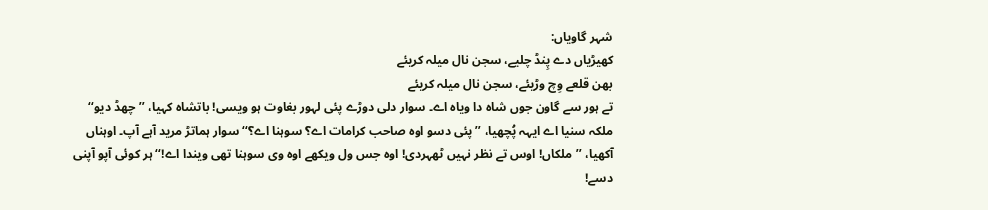شہر گاویاں:
کھیڑیاں دے پِنڈ چلیے، سجن نال میلہ کریئے
بھن قلعے وِچ وڑیئے، سجن نال میلہ کریئے
تے ہور سے گاون جوں شاہ دا ویاہ اے۔ سوار دلی دوڑے پئی لہور بغاوت ہو ویسی! باتشاہ کہیا، ’’چھڈ دیو‘‘ ملکہ سنیا اے ایہہ پُچھیا، ’’پئی دسو اوہ صاحب کرامات اے؟ سوہنا اے؟‘‘ سوار ہماتڑ مرید آہے آپ۔ اوہناں آکھیا، ’’ملکاں! اوس تے نظر نہیں ٹھہردی! اوہ جس ول ویکھے اوہ وی سوہنا تھی ویندا اے!‘‘ ہر کوئی آپو آپنی دسے!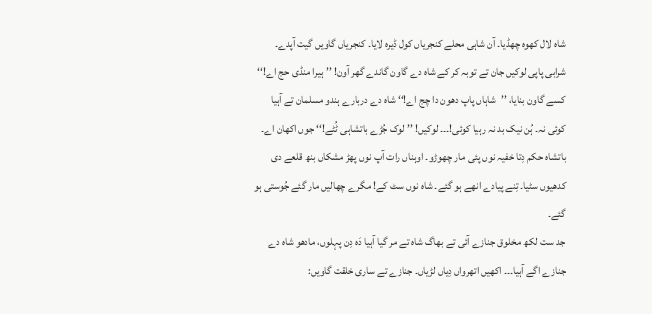شاہ لال کھوہ چھڈیا۔ آن شاہی محلے کنجریاں کول ڈیرہ لایا۔ کنجریاں گاویں گیت آپدے۔ شرابی پاپی لوکیں جان تے توبہ کر کے شاہ دے گاون گاندے گھر آون! ’’ہیرا منڈی حج اے!‘‘ کسے گاون بنایا، ’’شاہاں پاپ دھون دا چج اے!‘‘ شاہ دے دربارے ہندو مسلمان تے آہیا کوئی نہ۔ ہُن نیک بد نہ رہیا کوئی!۔۔۔ لوکیں! ’’لوک جُڑے باتشاہی ٹُٹے!‘‘ جوں اکھان اے۔ باتشاہ حکم دِتا خفیہ نوں پئی مار چھوڑو۔ اوہناں رات آپ نوں پھڑ مشکاں بنھ قلعے دی کدھیوں سٹیا۔ تِنے پیادے انھے ہو گئے۔ شاہ نوں سٹ کے! مگرے چھالیں مار گئے جُوستی ہو گئے۔
جد ست لکھ مخلوق جنازے آئی تے بھاگ شاہ تے مر گیا آہیا دَہ دِن پہلوں، مادھو شاہ دے جنازے اگے آہیا۔۔۔ اکھیں اتھرواں دِیاں لڑیاں۔ جنازے تے ساری خلقت گاویں: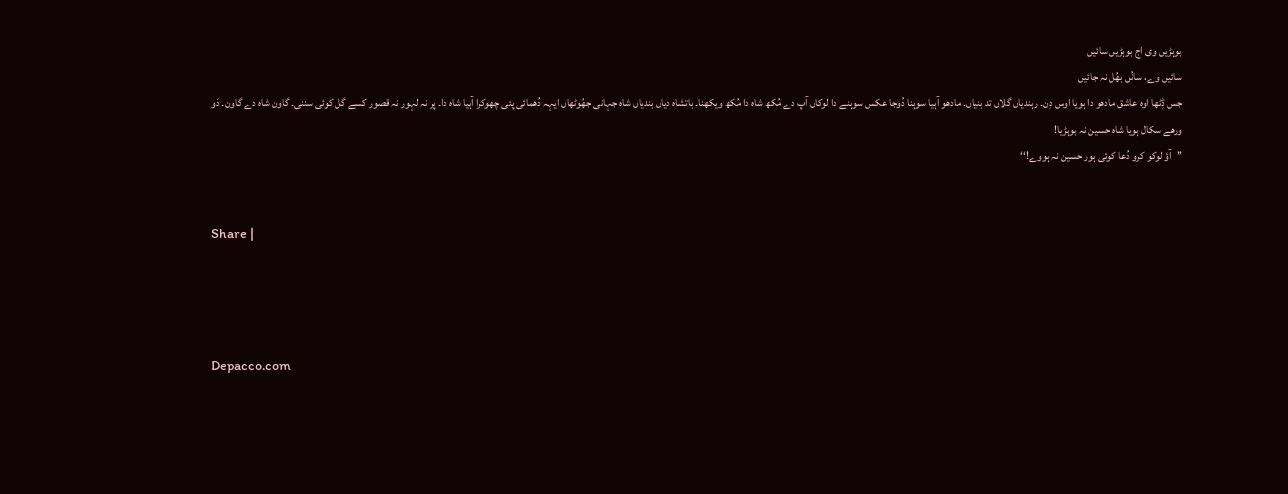بوہڑیں وی اج بوہڑیں سائیں
سائیں وے، سانُں بھُل نہ جائیں
جس ڈِٹھا اوہ عاشق مادھو دا ہویا اوس دِن۔ رہندیاں گلاں تد بنیاں۔ مادھو آہیا سوہنا دُوجا عکس سوہنے دا لوکاں آپ دے مُکھ شاہ دا مُکھ ویکھنا۔ باتشاہ دیاں بندیاں شاہ جہانی جھُوٹھاں ایہہ دُھمائی پئی چھوکرا آہیا شاہ دا۔ پر نہ لہور نہ قصور کسے گل کوئی سننی۔ گاون شاہ دے گاون۔ دَو ورھے سکال ہویا شاہ حسین نہ بوہڑیا!
’’آؤ لوکو کرو دُعا کوئی ہور حسین نہ ہووے!‘‘


Share |




Depacco.com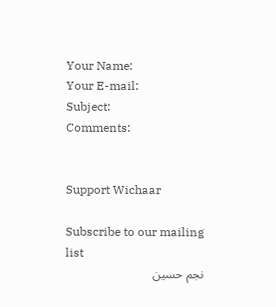Your Name:
Your E-mail:
Subject:
Comments:


Support Wichaar

Subscribe to our mailing list
نجم حسین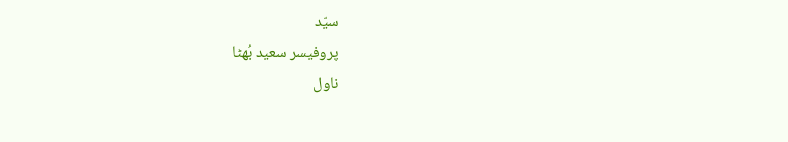سیّد
پروفیسر سعید بُھٹا
ناول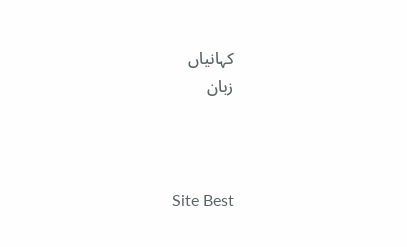کہانیاں
زبان



Site Best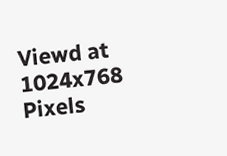Viewd at 1024x768 Pixels